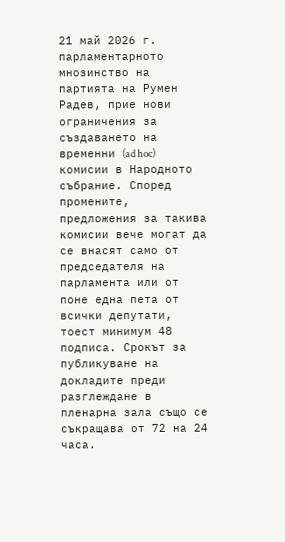21 май 2026 г. парламентарното мнозинство на партията на Румен Радев, прие нови ограничения за създаването на временни (ad hoc) комисии в Народното събрание. Според промените, предложения за такива комисии вече могат да се внасят само от председателя на парламента или от поне една пета от всички депутати, тоест минимум 48 подписа. Срокът за публикуване на докладите преди разглеждане в пленарна зала също се съкращава от 72 на 24 часа.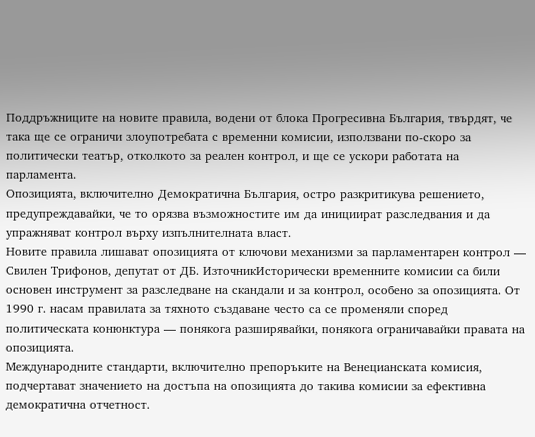Поддръжниците на новите правила, водени от блока Прогресивна България, твърдят, че така ще се ограничи злоупотребата с временни комисии, използвани по-скоро за политически театър, отколкото за реален контрол, и ще се ускори работата на парламента.
Опозицията, включително Демократична България, остро разкритикува решението, предупреждавайки, че то орязва възможностите им да инициират разследвания и да упражняват контрол върху изпълнителната власт.
Новите правила лишават опозицията от ключови механизми за парламентарен контрол — Свилен Трифонов, депутат от ДБ. ИзточникИсторически временните комисии са били основен инструмент за разследване на скандали и за контрол, особено за опозицията. От 1990 г. насам правилата за тяхното създаване често са се променяли според политическата конюнктура — понякога разширявайки, понякога ограничавайки правата на опозицията.
Международните стандарти, включително препоръките на Венецианската комисия, подчертават значението на достъпа на опозицията до такива комисии за ефективна демократична отчетност.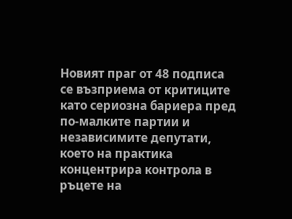Новият праг от 48 подписа се възприема от критиците като сериозна бариера пред по-малките партии и независимите депутати, което на практика концентрира контрола в ръцете на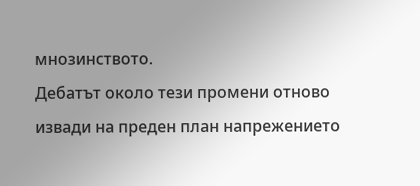мнозинството.
Дебатът около тези промени отново извади на преден план напрежението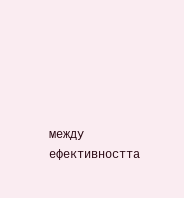между ефективността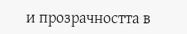и прозрачността в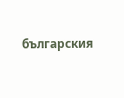българския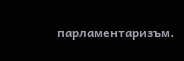парламентаризъм.